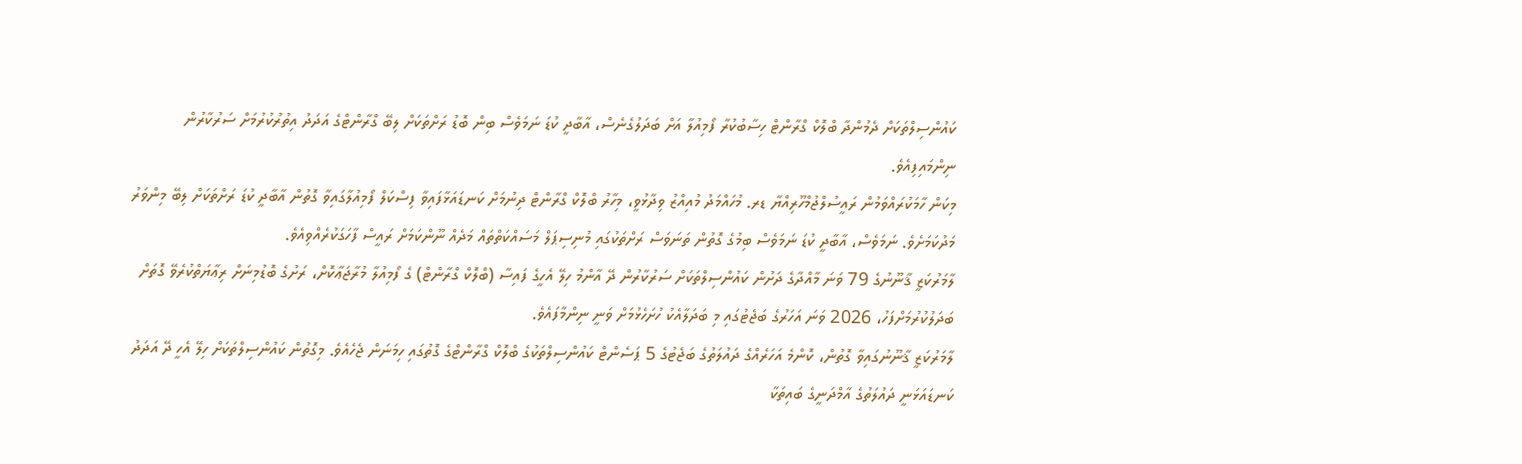ކައުންސިލްތަކަށް ދެމުންދާ ބްލޮކް ގްރާންޓް ހިސާބުކުރާ ފޯމިއުލާ އަށް ބަދަލުގެނެސް، އާބާދީ ކުޑަ ނަމަވެސް ބިން ބޮޑު ރަށްތަކަށް ލިބޭ ގްރާންޓްގެ އަދަދު އިތުރުކުރުމަށް ސަރުކާރުން ނިންމައިފިއެވެ.
މިކަން ހާމަކުރައްވަމުން ރައީސުލްޖުމްހޫރިއްޔާ ޑރ. މުހައްމަދު މުއިއްޒު ވިދާޅުވީ، މިހާރު ބްލޮކް ގްރާންޓް ދިނުމަށް ކަނޑައަޅާފައިވާ ފިސްކަލް ފޯމިއުލާގައިވާ ގޮތުން އާބާދީ ކުޑަ ރަށްތަކަށް ލިބޭ މިންވަރު މަދުކަމަށެވެ. ނަމަވެސް، އާބާދީ ކުޑަ ނަމަވެސް ބިމުގެ ގޮތުން ތަނަވަސް ރަށްތަކުގައި މުނިސިޕަލް މަސައްކަތްތައް މަދެއް ނޫންކަމަށް ރައީސް ފާހަގަކުރެއްވިއެވެ.
ލާމަރުކަޒީ ޤާނޫނުގެ 79 ވަނަ މާއްދާގެ ދަށުން ކައުންސިލްތަކަށް ސަރުކާރުން ދޭ އާންމު ހިލޭ އެހީގެ ފައިސާ (ބްލޮކް ގްރާންޓް) ގެ ފޯމިއުލާ މުރާޖަޢާކޮށް، ރަށުގެ ބޮޑުމިނަށް ރިޢާޔަތްކުރެވޭ ގޮތަށް ބަދަލުކުރުމަށްފަހު، 2026 ވަނަ އަހަރުގެ ބަޖެޓުގައި މި ބަދަލާއެކު ހުށަހެޅުމަށް ވަނީ ނިންމާފައެވެ.
ލާމަރުކަޒީ ޤާނޫނުގައިވާ ގޮތުން، ކޮންމެ އަހަރެއްގެ ދައުލަތުގެ ބަޖެޓުގެ 5 ޕަސެންޓް ކައުންސިލްތަކުގެ ބްލޮކް ގްރާންޓްގެ ގޮތުގައި ހިމަނަން ޖެހެއެވެ. މިގޮތުން ކައުންސިލްތަކަށް ހިލޭ އެހީ ދޭ އަދަދު ކަނޑައަޅަނީ ދައުލަތުގެ އާމްދަނީގެ ބައިތަކާ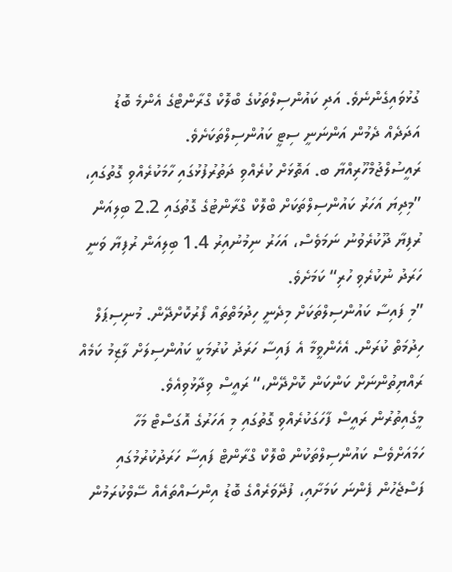ގުޅުވައިގެންނެވެ. އަދި ކައުންސިލްތަކުގެ ބްލޮކް ގްރާންޓްގެ އެންމެ ބޮޑު އަދަދެއް ދެމުން އަންނަނީ ސިޓީ ކައުންސިލްތަކަށެވެ.
ރައީސުލްޖުމްހޫރިއްޔާ ބ. އަތޮޅަށް ކުރެއްވި ދަތުރުފުޅުގައި ހާމަކުރެއްވި ގޮތުގައި، ”މިދިޔަ އަހަރު ކައުންސިލްތަކަށް ބްލޮކް ގްރާންޓުގެ ގޮތުގައި 2.2 ބިލިއަން ރުފިޔާ ދޫކުރެވުނު ނަމަވެސް، އަހަރު ނިމުނުއިރު 1.4 ބިލިއަން ރުފިޔާ ވަނީ ހަރަދު ނުކުރެވި ހުރި“ ކަމަށެވެ.
”މި ފައިސާ ކައުންސިލްތަކަށް މިދެނީ ހިދުމަތްތައް ފޯރުކޮށްދޭން. މުނިސިޕަލް ހިދުމަތް ކުރަން. އެހެންވީމާ އެ ފައިސާ ހަރަދު ކުރުމަކީ ކައުންސިލަށް ލާޒިމު ކަމެއް ރައްޔިތުންނަށް ކަންކަން ކޮށްދޭން،“ ރައީސް ވިދާޅުވިއެވެ.
މީގެއިތުރުން ރައީސް ފާހަގަކުރެއްވި ގޮތުގައި މި އަހަރުގެ އޮގަސްޓް މަހާ ހަމައަށްވެސް ކައުންސިލްތަކުން ބްލޮކް ގްރާންޓް ފައިސާ ހަރަދުކުރުމުގައި ފަސްޖެހުން ފެންނަ ކަމަށާއި، ފުދޭވަރެއްގެ ބޮޑު އިންސައްތައެއް ސޭވްކުރަމުން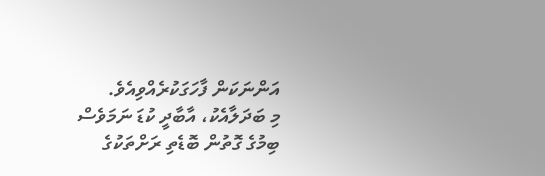އަންނަކަން ފާހަގަކުރެއްވިއެވެ.
މި ބަދަލާއެކު، އާބާދީ ކުޑަ ނަމަވެސް ބިމުގެ ގޮތުން ބޮޑެތި ރަށްތަކުގެ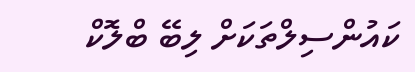ކައުންސިލްތަކަށް ލިބޭ ބްލޮކް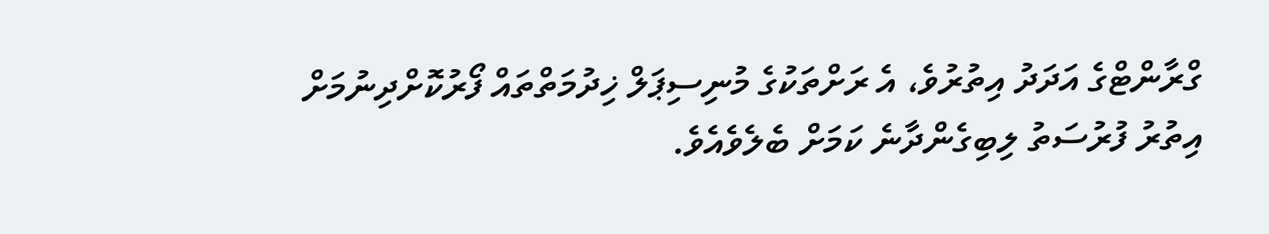ގްރާންޓްގެ އަދަދު އިތުރުވެ، އެ ރަށްތަކުގެ މުނިސިޕަލް ޚިދުމަތްތައް ފޯރުކޮށްދިނުމަށް އިތުރު ފުރުސަތު ލިބިގެންދާނެ ކަމަށް ބެލެވެއެވެ.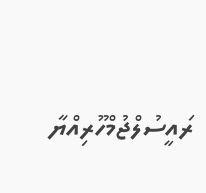ރައީސުލްޖުމްހޫރިއްޔާ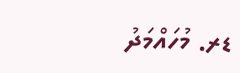ޑރ. މުހައްމަދު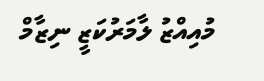މުއިއްޒު ލާމަރުކަޒީ ނިޒާމް